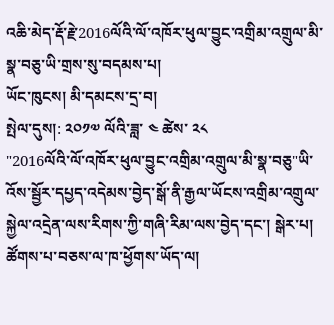འཆི་མེད་རྡོ་རྗེ་2016ལོའི་ལོ་འཁོར་ཕུལ་བྱུང་འགྲིམ་འགྲུལ་མི་སྣ་བཅུ་ཡི་གྲས་སུ་བདམས་པ།
ཡོང་ཁུངས། མི་དམངས་དྲ་བ།
སྤེལ་དུས།: ༢༠༡༧ ལོའི་ཟླ་ ༤ ཚེས་ ༢༨
"2016ལོའི་ལོ་འཁོར་ཕུལ་བྱུང་འགྲིམ་འགྲུལ་མི་སྣ་བཅུ"ཡི་འོས་སྦྱོར་དཔྱད་འདེམས་བྱེད་སྒོ་ནི་རྒྱལ་ཡོངས་འགྲིམ་འགྲུལ་སྐྱེལ་འདྲེན་ལས་རིགས་ཀྱི་གཞི་རིམ་ལས་བྱེད་དང་། སྒེར་པ། ཚོགས་པ་བཅས་ལ་ཁ་ཕྱོགས་ཡོད་ལ།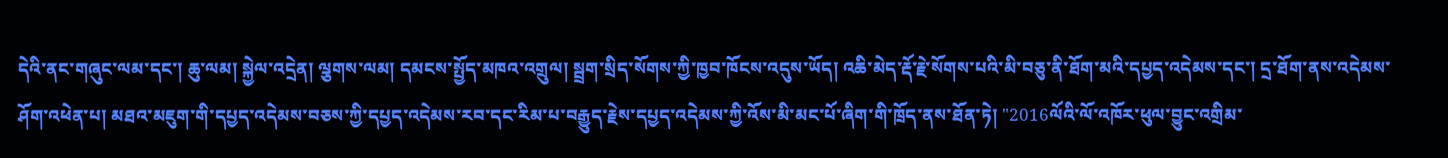དེའི་ནང་གཞུང་ལམ་དང་། ཆུ་ལམ། སྐྱེལ་འདྲེན། ལྕགས་ལམ། དམངས་སྤྱོད་མཁའ་འགྲུལ། སྦྲག་སྲིད་སོགས་ཀྱི་ཁྱབ་ཁོངས་འདུས་ཡོད། འཆི་མེད་རྡོ་རྗེ་སོགས་པའི་མི་བཅུ་ནི་ཐོག་མའི་དཔྱད་འདེམས་དང་། དྲ་ཐོག་ནས་འདེམས་ཤོག་འཕེན་པ། མཐའ་མཇུག་གི་དཔྱད་འདེམས་བཅས་ཀྱི་དཔྱད་འདེམས་རབ་དང་རིམ་པ་བརྒྱུད་རྗེས་དཔྱད་འདེམས་ཀྱི་འོས་མི་མང་པོ་ཞིག་གི་ཁྲོད་ནས་ཐོན་ཏེ། "2016ལོའི་ལོ་འཁོར་ཕུལ་བྱུང་འགྲིམ་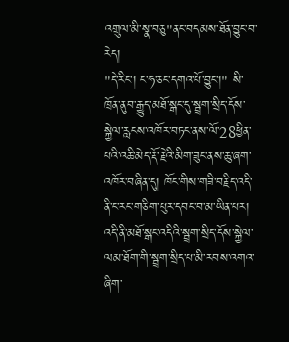འགྲུལ་མི་སྣ་བཅུ"ནང་བདམས་ཐོན་བྱུང་བ་རེད།
"དེ་རིང་། ང་ཧ་ཅང་དགའ་པོ་བྱུང་།" སི་ཁྲོན་ནུབ་རྒྱུད་མཐོ་སྒང་དུ་སྦྲག་སྲིད་དོས་སྐྱེལ་རླངས་འཁོར་བཏང་ནས་ལོ་28ཕྱིན་པའི་འཆི་མེད་རྡོ་རྗེའི་མིག་ཟུང་ནས་ཆུ་ཞག་འཁོར་བཞིན་དུ། ཁོང་གིས་གཟི་བརྗིད་འདི་ནི་ང་རང་གཅིག་པུར་དབང་བ་མ་ཡིན་པར། འདི་ནི་མཐོ་སྒང་འདིའི་སྦྲག་སྲིད་དོས་སྐྱེལ་ལམ་ཐོག་གི་སྦྲག་སྲིད་པ་མི་རབས་འགའ་ཞིག་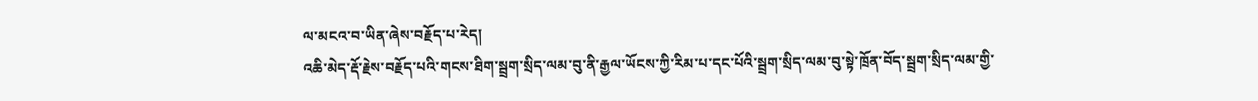ལ་མངའ་བ་ཡིན་ཞེས་བརྗོད་པ་རེད།
འཆི་མེད་རྡོ་རྗེས་བརྗོད་པའི་གངས་ཐིག་སྦྲག་སྲིད་ལམ་བུ་ནི་རྒྱལ་ཡོངས་ཀྱི་རིམ་པ་དང་པོའི་སྦྲག་སྲིད་ལམ་བུ་སྟེ་ཁྲོན་བོད་སྦྲག་སྲིད་ལམ་གྱི་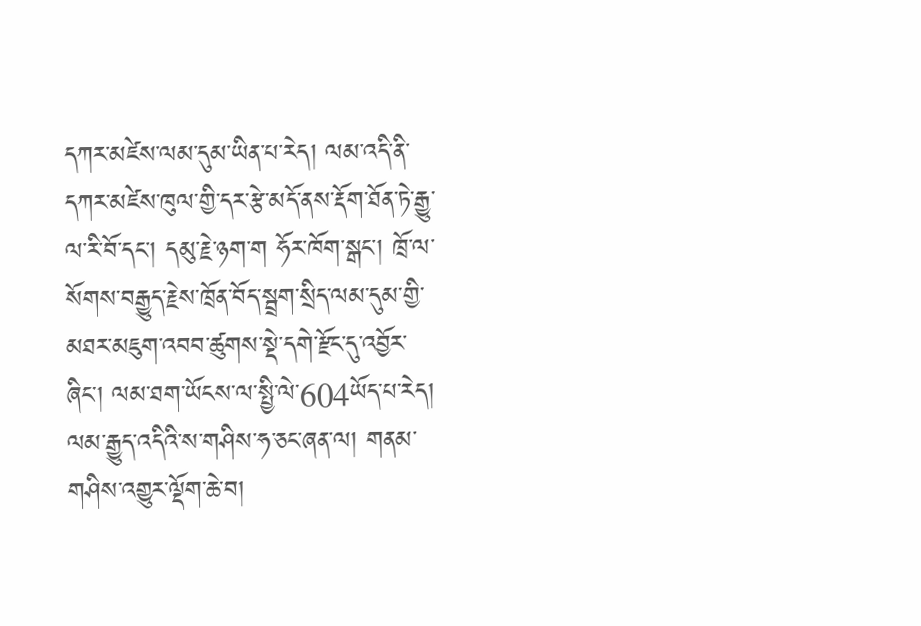དཀར་མཛེས་ལམ་དུམ་ཡིན་པ་རེད། ལམ་འདི་ནི་དཀར་མཛེས་ཁུལ་གྱི་དར་རྩེ་མདོ་ནས་རྡོག་ཐོན་ཏེ་རྒྱུ་ལ་རི་བོ་དང་། དམུ་རྗེ་ཉག་ག ཧོར་ཁོག་སྒང་། ཁྲོ་ལ་སོགས་བརྒྱུད་རྗེས་ཁྲོན་བོད་སྦྲག་སྲིད་ལམ་དུམ་གྱི་མཐར་མཇུག་འབབ་ཚུགས་སྡེ་དགེ་རྫོང་དུ་འབྱོར་ཞིང་། ལམ་ཐག་ཡོངས་ལ་སྤྱི་ལེ་604ཡོད་པ་རེད། ལམ་རྒྱུད་འདིའི་ས་གཤིས་ཧ་ཅང་ཞན་ལ། གནམ་གཤིས་འགྱུར་ལྡོག་ཆེ་བ།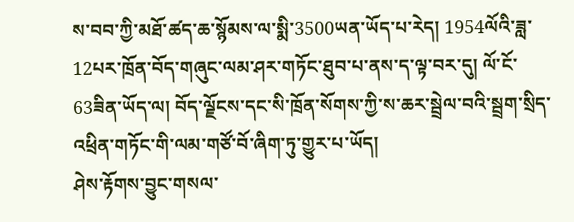ས་བབ་ཀྱི་མཐོ་ཚད་ཆ་སྙོམས་ལ་སྨི་3500ཡན་ཡོད་པ་རེད། 1954ལོའི་ཟླ་12པར་ཁྲོན་བོད་གཞུང་ལམ་ཤར་གཏོང་ཐུབ་པ་ནས་ད་ལྟ་བར་དུ། ལོ་ངོ་63ཟིན་ཡོད་ལ། བོད་ལྗོངས་དང་སི་ཁྲོན་སོགས་ཀྱི་ས་ཆར་སྦྲེལ་བའི་སྦྲག་སྲིད་འཕྲིན་གཏོང་གི་ལམ་གཙོ་བོ་ཞིག་ཏུ་གྱུར་པ་ཡོད།
ཤེས་རྟོགས་བྱུང་གསལ་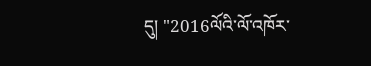དུ། "2016ལོའི་ལོ་འཁོར་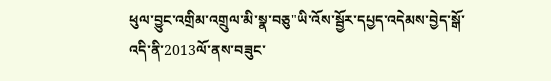ཕུལ་བྱུང་འགྲིམ་འགྲུལ་མི་སྣ་བཅུ"ཡི་འོས་སྦྱོར་དཔྱད་འདེམས་བྱེད་སྒོ་འདི་ནི་2013ལོ་ནས་བཟུང་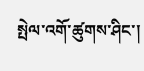སྤེལ་འགོ་ཚུགས་ཤིང་།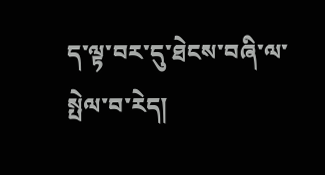ད་ལྟ་བར་དུ་ཐེངས་བཞི་ལ་སྤེལ་བ་རེད།